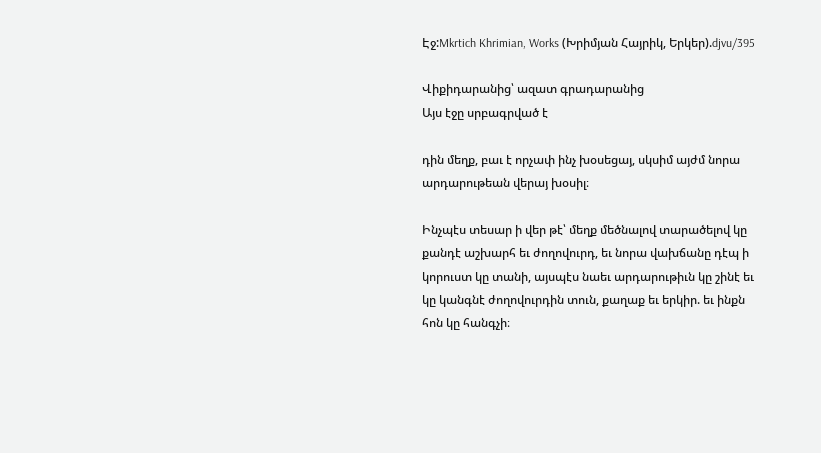Էջ:Mkrtich Khrimian, Works (Խրիմյան Հայրիկ, Երկեր).djvu/395

Վիքիդարանից՝ ազատ գրադարանից
Այս էջը սրբագրված է

դին մեղք, բաւ է որչափ ինչ խօսեցայ, սկսիմ այժմ նորա արդարութեան վերայ խօսիլ։

Ինչպէս տեսար ի վեր թէ՝ մեղք մեծնալով տարածելով կը քանդէ աշխարհ եւ ժողովուրդ, եւ նորա վախճանը դէպ ի կորուստ կը տանի, այսպէս նաեւ արդարութիւն կը շինէ եւ կը կանգնէ ժողովուրդին տուն, քաղաք եւ երկիր. եւ ինքն հոն կը հանգչի։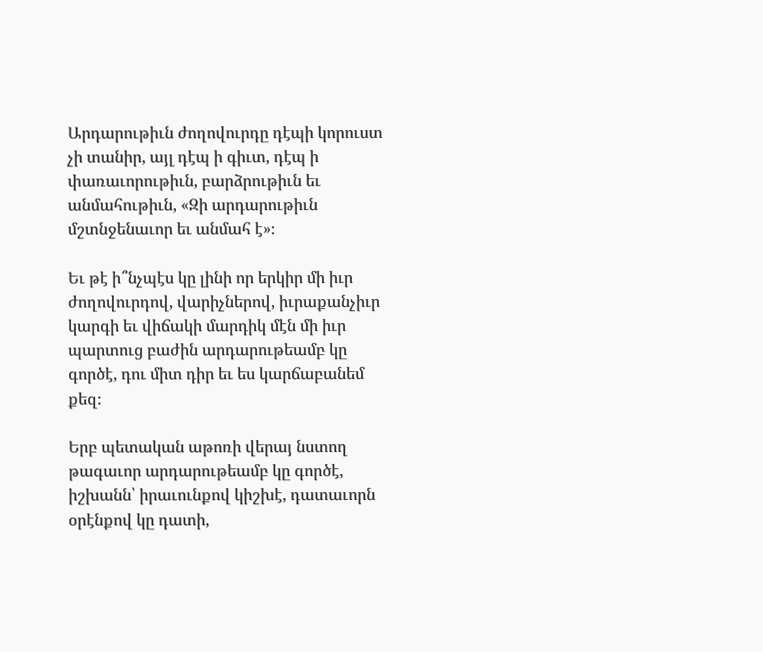Արդարութիւն ժողովուրդը դէպի կորուստ չի տանիր, այլ դէպ ի գիւտ, դէպ ի փառաւորութիւն, բարձրութիւն եւ անմահութիւն, «Զի արդարութիւն մշտնջենաւոր եւ անմահ է»։

Եւ թէ ի՞նչպէս կը լինի որ երկիր մի իւր ժողովուրդով, վարիչներով, իւրաքանչիւր կարգի եւ վիճակի մարդիկ մէն մի իւր պարտուց բաժին արդարութեամբ կը գործէ, դու միտ դիր եւ ես կարճաբանեմ քեզ։

Երբ պետական աթոռի վերայ նստող թագաւոր արդարութեամբ կը գործէ, իշխանն՝ իրաւունքով կիշխէ, դատաւորն օրէնքով կը դատի,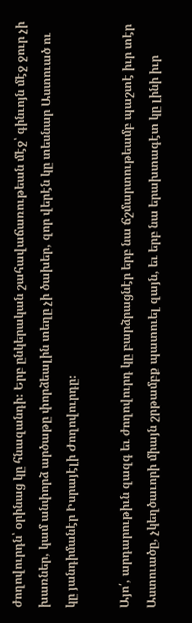ժողովուրդն՝ օրինաց կը հնազանդի։ Երբ ընկերական շահավաճառութեան մէջ՝ գինւոյն մէջ ջուր չի խառներ, կամ անփորձ արծաթը փորձեալին տեղը չի ծախեր, զոր վերէն կը տեսնար Աստուած ու կը յանդիմանէր Իսրայէլի Ժողովուրդը։

Այո՛, արդարութիւն զազգ եւ ժողովուրդ կը բարձրացնէր երբ նա ճշմարտութեամբ պաշտէ իւր տէր Աստուածը, չկեղծաւորի միայն շրթամբք պատուել զայն, եւ երբ նա երախտագէտ կը լինի իւր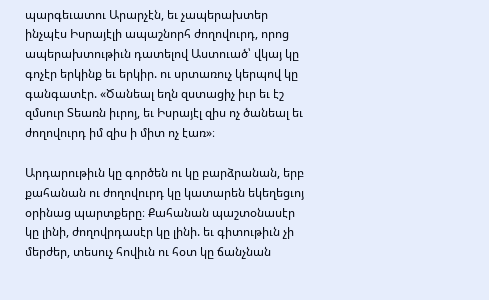պարգեւատու Արարչէն, եւ չապերախտեր ինչպէս Իսրայէլի ապաշնորհ ժողովուրդ, որոց ապերախտութիւն դատելով Աստուած՝ վկայ կը գոչէր երկինք եւ երկիր. ու սրտառուչ կերպով կը գանգատէր. «Ծանեալ եղն զստացիչ իւր եւ էշ զմսուր Տեառն իւրոյ, եւ Իսրայէլ զիս ոչ ծանեալ եւ ժողովուրդ իմ զիս ի միտ ոչ էառ»։

Արդարութիւն կը գործեն ու կը բարձրանան, երբ քահանան ու ժողովուրդ կը կատարեն եկեղեցւոյ օրինաց պարտքերը։ Քահանան պաշտօնասէր կը լինի, ժողովրդասէր կը լինի. եւ գիտութիւն չի մերժեր, տեսուչ հովիւն ու հօտ կը ճանչնան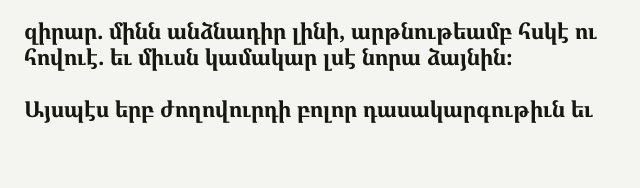զիրար. մինն անձնադիր լինի, արթնութեամբ հսկէ ու հովուէ. եւ միւսն կամակար լսէ նորա ձայնին։

Այսպէս երբ ժողովուրդի բոլոր դասակարգութիւն եւ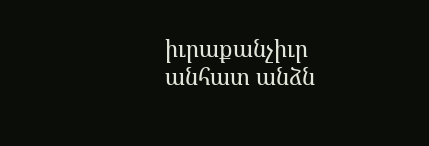իւրաքանչիւր անհատ անձն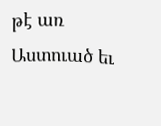թէ առ Աստուած եւ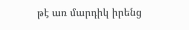թէ առ մարդիկ իրենց